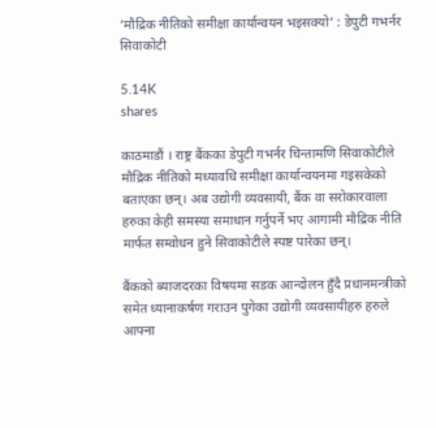‘मौद्रिक नीतिको समीक्षा कार्यान्वयन भइसक्यो’ : डेपुटी गभर्नर सिवाकोटी

5.14K
shares

काठमाडौं । राष्ट्र बैंकका डेपुटी गभर्नर चिन्तामणि सिवाकोटीले मौद्रिक नीतिको मध्यावधि समीक्षा कार्यान्वयनमा गइसकेको बताएका छन्। अब उद्योगी व्यवसायी, बैंक वा सरोकारवाला हरुका केही समस्या समाधान गर्नुपर्ने भए आगामी मौद्रिक नीति मार्फत सम्वोधन हुने सिवाकोटीले स्पष्ट पारेका छन्।

बैंकको ब्याजदरका विषयमा सडक आन्दोलन हुँदै प्रधानमन्त्रीको समेत ध्यानाकर्षण गराउन पुगेका उद्योगी व्यवसायीहरु हरुले आफ्ना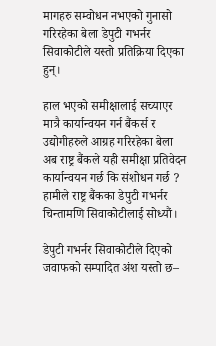मागहरु सम्वोधन नभएको गुनासो गरिरहेका बेला डेपुटी गभर्नर सिवाकोटीले यस्तो प्रतिक्रिया दिएका हुन्।

हाल भएको समीक्षालाई सच्याएर मात्रै कार्यान्वयन गर्न बैंकर्स र उद्योगीहरुले आग्रह गरिरहेका बेला अब राष्ट्र बैंकले यही समीक्षा प्रतिवेदन कार्यान्वयन गर्छ कि संशोधन गर्छ ? हामीले राष्ट्र बैंकका डेपुटी गभर्नर चिन्तामणि सिवाकोटीलाई सोध्यौं।

डेपुटी गभर्नर सिवाकोटीले दिएको जवाफको सम्पादित अंश यस्तो छ–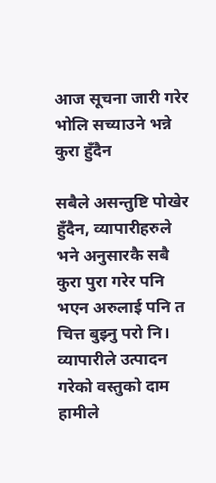आज सूचना जारी गरेर भोलि सच्याउने भन्ने कुरा हुँदैन

सबैले असन्तुष्टि पोखेर हुँदैन, व्यापारीहरुले भने अनुसारकै सबै कुरा पुरा गरेर पनि भएन अरुलाई पनि त चित्त बुझ्नु परो नि। व्यापारीले उत्पादन गरेको वस्तुको दाम हामीले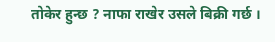तोकेर हुन्छ ? नाफा राखेर उसले बिक्री गर्छ ।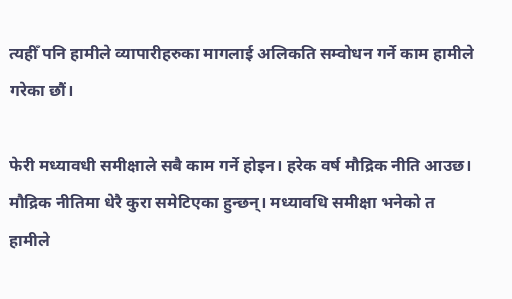त्यहीँ पनि हामीले व्यापारीहरुका मागलाई अलिकति सम्वोधन गर्ने काम हामीले गरेका छौं।

फेरी मध्यावधी समीक्षाले सबै काम गर्ने होइन। हरेक वर्ष मौद्रिक नीति आउछ। मौद्रिक नीतिमा धेरै कुरा समेटिएका हुन्छन्। मध्यावधि समीक्षा भनेको त हामीले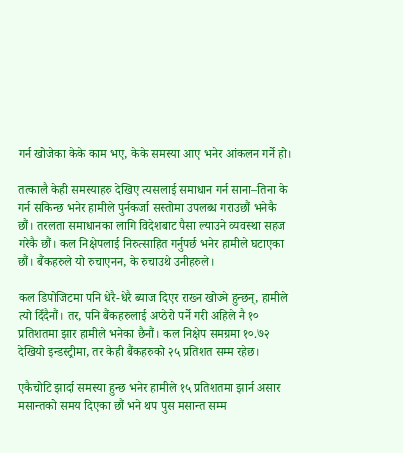गर्न खोजेका केके काम भए, केके समस्या आए भनेर आंकलन गर्ने हो।

तत्कालै केही समस्याहरु देखिए त्यसलाई समाधान गर्न साना–तिना के गर्न सकिन्छ भनेर हामीले पुर्नकर्जा सस्तोमा उपलब्ध गराउछौं भनेकै छौं। तरलता समाधानका लागि विदेशबाट पैसा ल्याउने व्यवस्था सहज गरेकै छौं। कल निक्षेपलाई निरुत्साहित गर्नुपर्छ भनेर हामीले घटाएका छौं। बैंकहरुले यो रुचाएनन, के रुचाउथे उनीहरुले।

कल डिपोजिटमा पनि धेरै-धेरै ब्याज दिएर राख्न खोज्ने हुन्छन्, हामीले त्यो दिँदैनौं। तर, पनि बैंकहरुलाई अप्ठेरो पर्ने गरी अहिले नै १० प्रतिशतमा झार हामीले भनेका छैनौं। कल निक्षेप समग्रमा १०.७२ देखियो इन्डस्ट्रीमा, तर केही बैंकहरुको २५ प्रतिशत सम्म रहेछ।

एकैचोटि झार्दा समस्या हुन्छ भनेर हामीले १५ प्रतिशतमा झार्न असार मसान्तको समय दिएका छौं भने थप पुस मसान्त सम्म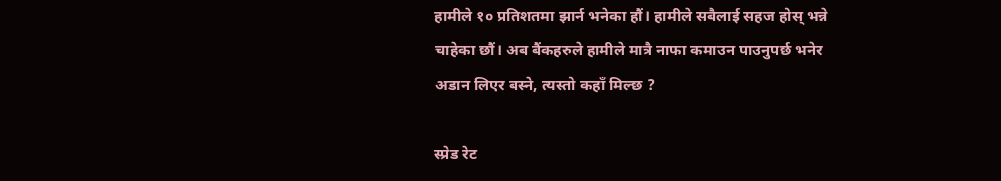हामीले १० प्रतिशतमा झार्न भनेका हौं। हामीले सबैलाई सहज होस् भन्ने चाहेका छौं। अब बैंकहरुले हामीले मात्रै नाफा कमाउन पाउनुपर्छ भनेर अडान लिएर बस्ने, त्यस्तो कहाँ मिल्छ ?

स्प्रेड रेट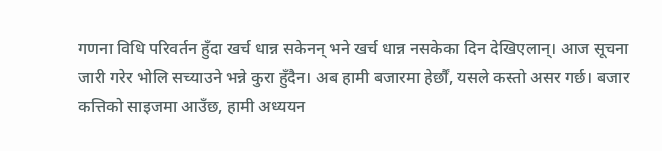गणना विधि परिवर्तन हुँदा खर्च धान्न सकेनन् भने खर्च धान्न नसकेका दिन देखिएलान्। आज सूचना जारी गरेर भोलि सच्याउने भन्ने कुरा हुँदैन। अब हामी बजारमा हेर्छौं, यसले कस्तो असर गर्छ। बजार कत्तिको साइजमा आउँछ, हामी अध्ययन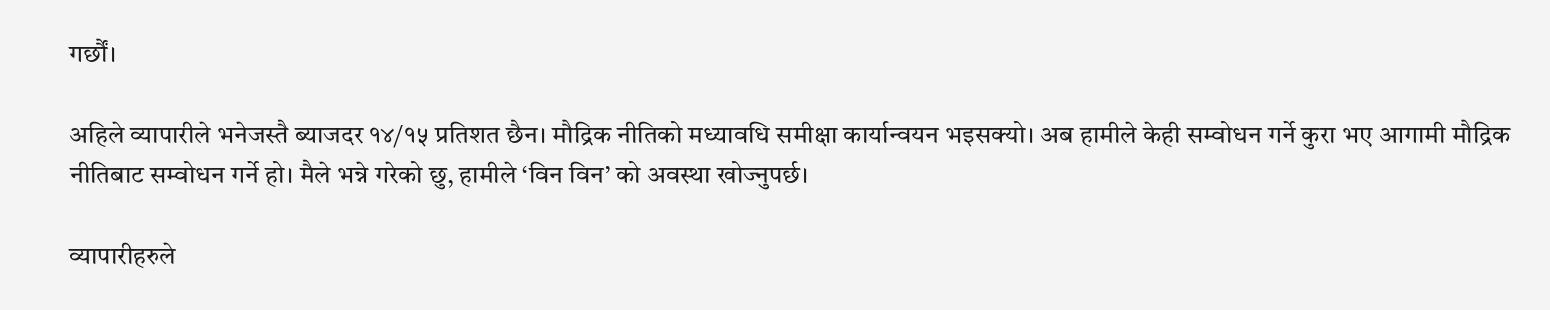गर्छौं।

अहिले व्यापारीले भनेजस्तै ब्याजदर १४/१५ प्रतिशत छैन। मौद्रिक नीतिको मध्यावधि समीक्षा कार्यान्वयन भइसक्यो। अब हामीले केही सम्वोधन गर्ने कुरा भए आगामी मौद्रिक नीतिबाट सम्वोधन गर्ने हो। मैले भन्ने गरेको छु, हामीले ‘विन विन’ को अवस्था खोज्नुपर्छ।

व्यापारीहरुले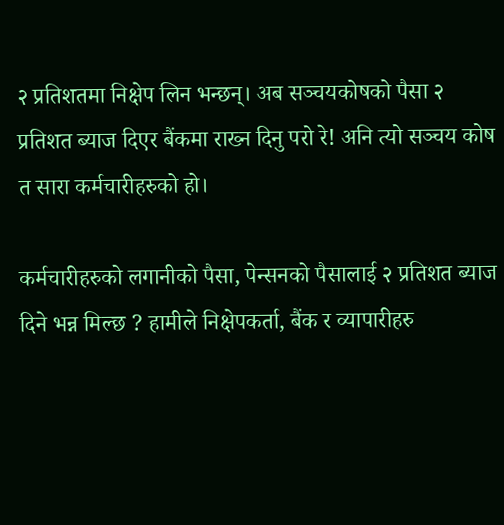२ प्रतिशतमा निक्षेप लिन भन्छन्। अब सञ्चयकोषको पैसा २ प्रतिशत ब्याज दिएर बैंकमा राख्न दिनु परो रे! अनि त्यो सञ्चय कोष त सारा कर्मचारीहरुको हो।

कर्मचारीहरुको लगानीको पैसा, पेन्सनको पैसालाई २ प्रतिशत ब्याज दिने भन्न मिल्छ ? हामीले निक्षेपकर्ता, बैंक र व्यापारीहरु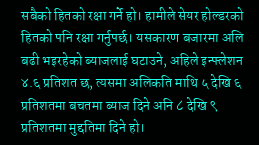सबैको हितको रक्षा गर्ने हो। हामीले सेयर होल्डरको हितको पनि रक्षा गर्नुपर्छ। यसकारण बजारमा अलि बढी भइरहेको ब्याजलाई घटाउने, अहिले इन्फ्लेशन ४.६ प्रतिशत छ, त्यसमा अलिकति माथि ५ देखि ६ प्रतिशतमा बचतमा ब्याज दिने अनि ८ देखि ९ प्रतिशतमा मुद्दतिमा दिने हो।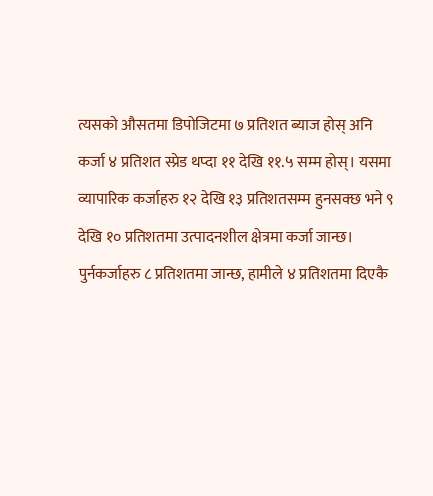त्यसको औसतमा डिपोजिटमा ७ प्रतिशत ब्याज होस् अनि कर्जा ४ प्रतिशत स्प्रेड थप्दा ११ देखि ११.५ सम्म होस्। यसमा व्यापारिक कर्जाहरु १२ देखि १३ प्रतिशतसम्म हुनसक्छ भने ९ देखि १० प्रतिशतमा उत्पादनशील क्षेत्रमा कर्जा जान्छ। पुर्नकर्जाहरु ८ प्रतिशतमा जान्छ, हामीले ४ प्रतिशतमा दिएकै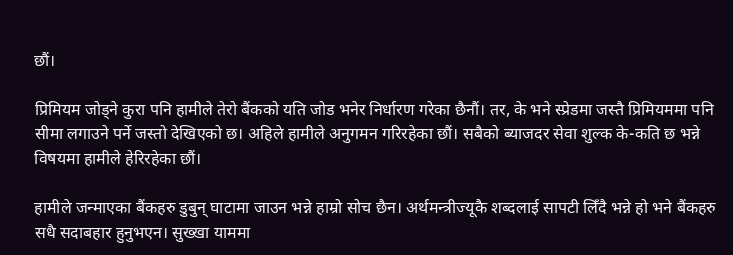छौं।

प्रिमियम जोड्ने कुरा पनि हामीले तेरो बैंकको यति जोड भनेर निर्धारण गरेका छैनौं। तर, के भने स्प्रेडमा जस्तै प्रिमियममा पनि सीमा लगाउने पर्ने जस्तो देखिएको छ। अहिले हामीले अनुगमन गरिरहेका छौं। सबैको ब्याजदर सेवा शुल्क के-कति छ भन्ने विषयमा हामीले हेरिरहेका छौं।

हामीले जन्माएका बैंकहरु डुबुन् घाटामा जाउन भन्ने हाम्रो सोच छैन। अर्थमन्त्रीज्यूकै शब्दलाई सापटी लिँदै भन्ने हो भने बैंकहरु सधै सदाबहार हुनुभएन। सुख्खा याममा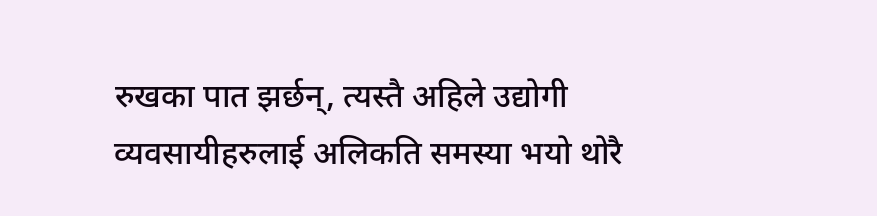रुखका पात झर्छन्, त्यस्तै अहिले उद्योगी व्यवसायीहरुलाई अलिकति समस्या भयो थोरै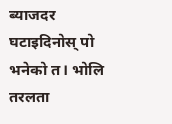ब्याजदर घटाइदिनोस् पो भनेको त। भोलि तरलता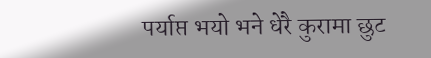पर्याप्त भयो भने धेरै कुरामा छुट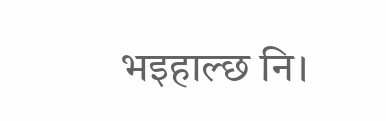भइहाल्छ नि।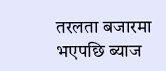तरलता बजारमा भएपछि ब्याज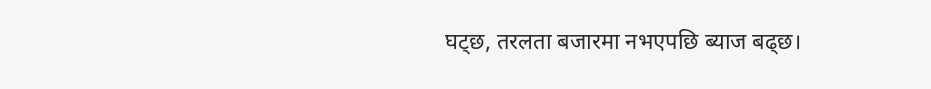घट्छ, तरलता बजारमा नभएपछि ब्याज बढ्छ।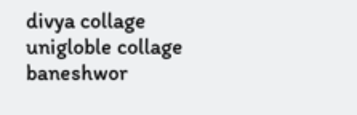divya collage
unigloble collage
baneshwor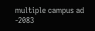multiple campus ad -2083